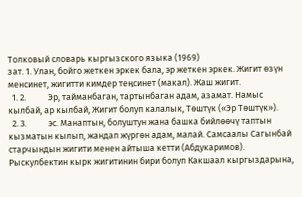Толковый словарь кыргызского языка (1969)
зат. 1. Улан, бойго жеткен эркек бала, эр жеткен эркек. Жигит өзүн менсинет, жигитти кимдер теңсинет (макал). Жаш жигит.
  1. 2.           Эр, тайманбаган, тартынбаган адам, азамат. Намыс кылбай, ар кылбай, Жигит болуп калалык, Төштүк («Эр Төштүк»).
  2. 3.           эс. Манаптын, болуштун жана башка бийлөөчү таптын кызматын кылып, жандап жүргөн адам, малай. Самсаалы Сагынбай старчындын жигити менен айтыша кетти (Абдукаримов). Рыскулбектин кырк жигитинин бири болуп Какшаал кыргыздарына,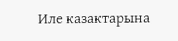Иле казактарына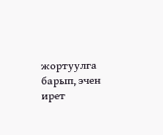жортуулга барып, эчен ирет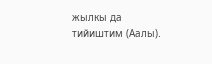жылкы да тийиштим (Аалы).